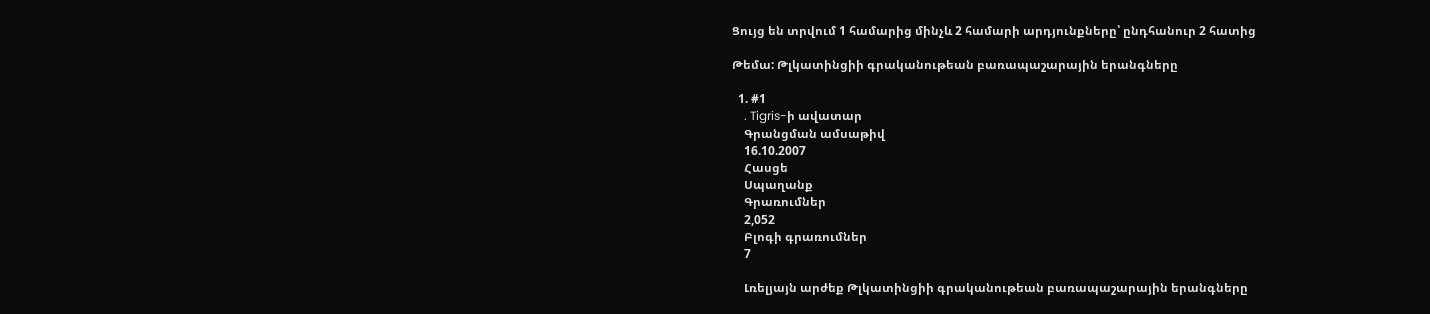Ցույց են տրվում 1 համարից մինչև 2 համարի արդյունքները՝ ընդհանուր 2 հատից

Թեմա: Թլկատինցիի գրականութեան բառապաշարային երանգները

  1. #1
    . Tigris-ի ավատար
    Գրանցման ամսաթիվ
    16.10.2007
    Հասցե
    Սպաղանք
    Գրառումներ
    2,052
    Բլոգի գրառումներ
    7

    Լռելյայն արժեք Թլկատինցիի գրականութեան բառապաշարային երանգները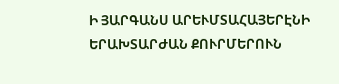Ի ՅԱՐԳԱՆՍ ԱՐԵՒՄՏԱՀԱՅԵՐԷՆԻ ԵՐԱԽՏԱՐԺԱՆ ՔՈՒՐՄԵՐՈՒՆ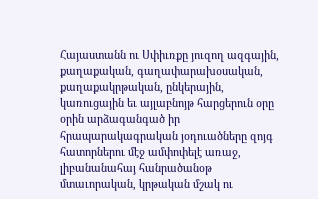Հայաստանն ու Սփիւռքը յուզող ազգային, քաղաքական, գաղափարախօսական, քաղաքակրթական, ընկերային, կառուցային եւ այլաբնոյթ հարցերուն օրը օրին արձագանգած իր հրապարակագրական յօդուածները զոյգ հատորներու մէջ ամփոփելէ առաջ, լիբանանահայ հանրածանօթ մտաւորական, կրթական մշակ ու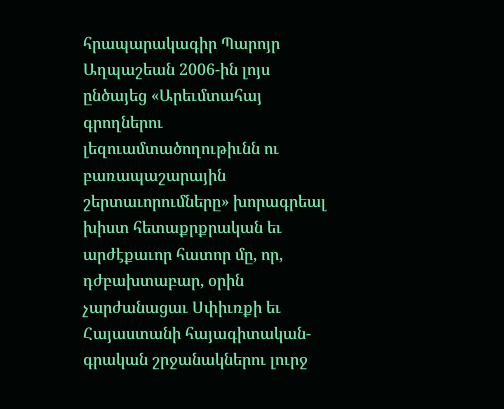հրապարակագիր Պարոյր Աղպաշեան 2006-ին լոյս ընծայեց «Արեւմտահայ գրողներու լեզուամտածողութիւնն ու բառապաշարային շերտաւորումները» խորագրեալ խիստ հետաքրքրական եւ արժէքաւոր հատոր մը, որ, դժբախտաբար, օրին չարժանացաւ Սփիւռքի եւ Հայաստանի հայագիտական-գրական շրջանակներու լուրջ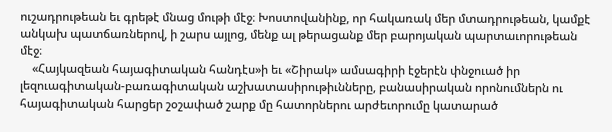ուշադրութեան եւ գրեթէ մնաց մութի մէջ։ Խոստովանինք, որ հակառակ մեր մտադրութեան, կամքէ անկախ պատճառներով, ի շարս այլոց, մենք ալ թերացանք մեր բարոյական պարտաւորութեան մէջ։
    «Հայկազեան հայագիտական հանդէս»ի եւ «Շիրակ» ամսագիրի էջերէն փնջուած իր լեզուագիտական-բառագիտական աշխատասիրութիւնները, բանասիրական որոնումներն ու հայագիտական հարցեր շօշափած շարք մը հատորներու արժեւորումը կատարած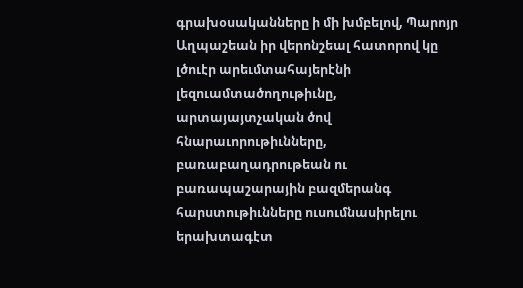գրախօսականները ի մի խմբելով, Պարոյր Աղպաշեան իր վերոնշեալ հատորով կը լծուէր արեւմտահայերէնի լեզուամտածողութիւնը, արտայայտչական ծով հնարաւորութիւնները, բառաբաղադրութեան ու բառապաշարային բազմերանգ հարստութիւնները ուսումնասիրելու երախտագէտ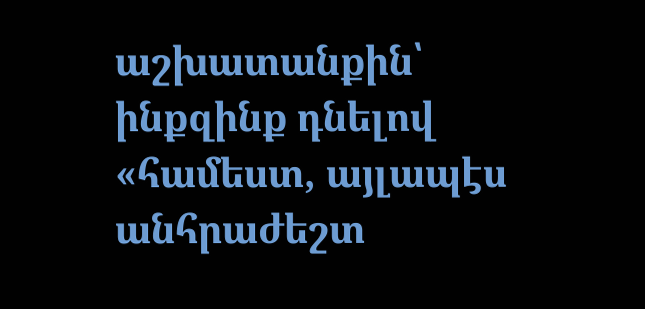աշխատանքին՝ ինքզինք դնելով «համեստ, այլապէս անհրաժեշտ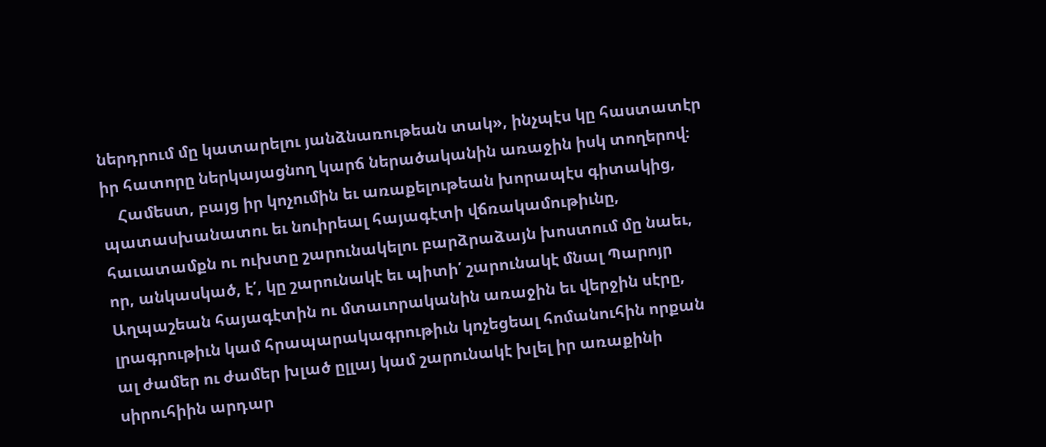ներդրում մը կատարելու յանձնառութեան տակ», ինչպէս կը հաստատէր իր հատորը ներկայացնող կարճ ներածականին առաջին իսկ տողերով։
    Համեստ, բայց իր կոչումին եւ առաքելութեան խորապէս գիտակից, պատասխանատու եւ նուիրեալ հայագէտի վճռակամութիւնը, հաւատամքն ու ուխտը շարունակելու բարձրաձայն խոստում մը նաեւ, որ, անկասկած, է՛, կը շարունակէ եւ պիտի՛ շարունակէ մնալ Պարոյր Աղպաշեան հայագէտին ու մտաւորականին առաջին եւ վերջին սէրը, լրագրութիւն կամ հրապարակագրութիւն կոչեցեալ հոմանուհին որքան ալ ժամեր ու ժամեր խլած ըլլայ կամ շարունակէ խլել իր առաքինի սիրուհիին արդար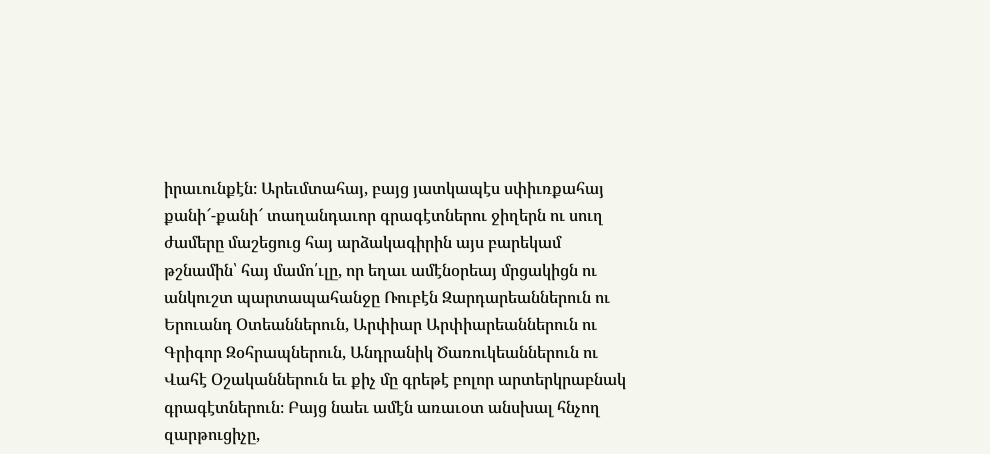իրաւունքէն։ Արեւմտահայ, բայց յատկապէս սփիւռքահայ քանի՜-քանի՜ տաղանդաւոր գրագէտներու ջիղերն ու սուղ ժամերը մաշեցուց հայ արձակագիրին այս բարեկամ թշնամին՝ հայ մամո՛ւլը, որ եղաւ ամէնօրեայ մրցակիցն ու անկուշտ պարտապահանջը Ռուբէն Զարդարեաններուն ու Երուանդ Օտեաններուն, Արփիար Արփիարեաններուն ու Գրիգոր Զօհրապներուն, Անդրանիկ Ծառուկեաններուն ու Վահէ Օշականներուն եւ քիչ մը գրեթէ բոլոր արտերկրաբնակ գրագէտներուն։ Բայց նաեւ ամէն առաւօտ անսխալ հնչող զարթուցիչը,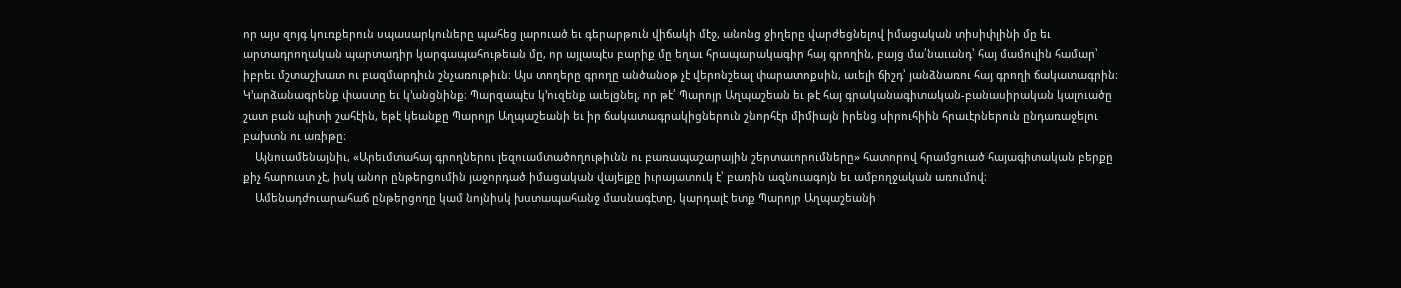որ այս զոյգ կուռքերուն սպասարկուները պահեց լարուած եւ գերարթուն վիճակի մէջ, անոնց ջիղերը վարժեցնելով իմացական տիսիփլինի մը եւ արտադրողական պարտադիր կարգապահութեան մը, որ այլապէս բարիք մը եղաւ հրապարակագիր հայ գրողին, բայց մա՛նաւանդ՝ հայ մամուլին համար՝ իբրեւ մշտաշխատ ու բազմարդիւն շնչառութիւն։ Այս տողերը գրողը անծանօթ չէ վերոնշեալ փարատոքսին, աւելի ճիշդ՝ յանձնառու հայ գրողի ճակատագրին։ Կ՚արձանագրենք փաստը եւ կ՚անցնինք։ Պարզապէս կ՚ուզենք աւելցնել, որ թէ՛ Պարոյր Աղպաշեան եւ թէ հայ գրականագիտական-բանասիրական կալուածը շատ բան պիտի շահէին, եթէ կեանքը Պարոյր Աղպաշեանի եւ իր ճակատագրակիցներուն շնորհէր միմիայն իրենց սիրուհիին հրաւէրներուն ընդառաջելու բախտն ու առիթը։
    Այնուամենայնիւ, «Արեւմտահայ գրողներու լեզուամտածողութիւնն ու բառապաշարային շերտաւորումները» հատորով հրամցուած հայագիտական բերքը քիչ հարուստ չէ, իսկ անոր ընթերցումին յաջորդած իմացական վայելքը իւրայատուկ է՝ բառին ազնուագոյն եւ ամբողջական առումով։
    Ամենադժուարահաճ ընթերցողը կամ նոյնիսկ խստապահանջ մասնագէտը, կարդալէ ետք Պարոյր Աղպաշեանի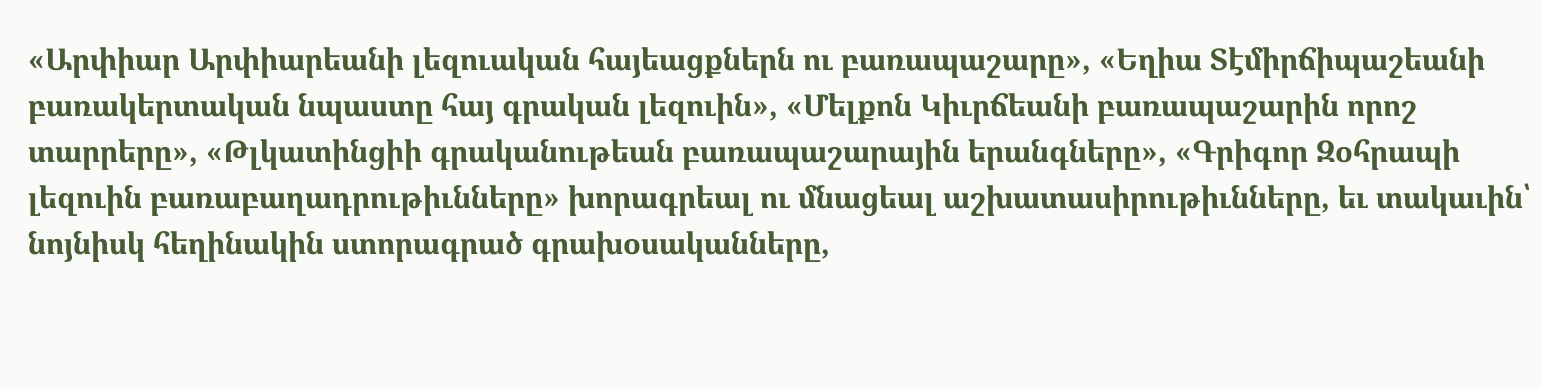«Արփիար Արփիարեանի լեզուական հայեացքներն ու բառապաշարը», «Եղիա Տէմիրճիպաշեանի բառակերտական նպաստը հայ գրական լեզուին», «Մելքոն Կիւրճեանի բառապաշարին որոշ տարրերը», «Թլկատինցիի գրականութեան բառապաշարային երանգները», «Գրիգոր Զօհրապի լեզուին բառաբաղադրութիւնները» խորագրեալ ու մնացեալ աշխատասիրութիւնները, եւ տակաւին՝ նոյնիսկ հեղինակին ստորագրած գրախօսականները,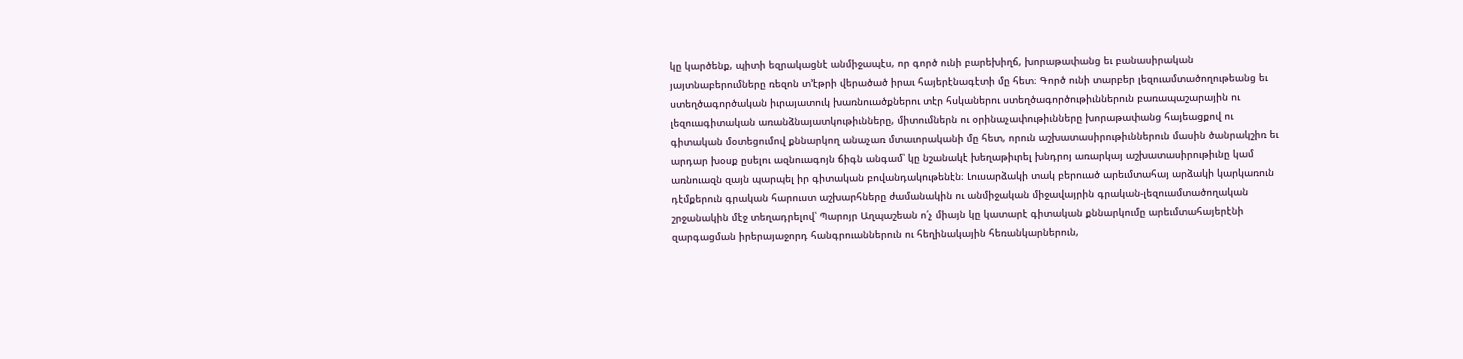կը կարծենք, պիտի եզրակացնէ անմիջապէս, որ գործ ունի բարեխիղճ, խորաթափանց եւ բանասիրական յայտնաբերումները ռեզոն տ՚էթրի վերածած իրաւ հայերէնագէտի մը հետ։ Գործ ունի տարբեր լեզուամտածողութեանց եւ ստեղծագործական իւրայատուկ խառնուածքներու տէր հսկաներու ստեղծագործութիւններուն բառապաշարային ու լեզուագիտական առանձնայատկութիւնները, միտումներն ու օրինաչափութիւնները խորաթափանց հայեացքով ու գիտական մօտեցումով քննարկող անաչառ մտաւորականի մը հետ, որուն աշխատասիրութիւններուն մասին ծանրակշիռ եւ արդար խօսք ըսելու ազնուագոյն ճիգն անգամ՝ կը նշանակէ խեղաթիւրել խնդրոյ առարկայ աշխատասիրութիւնը կամ առնուազն զայն պարպել իր գիտական բովանդակութենէն։ Լուսարձակի տակ բերուած արեւմտահայ արձակի կարկառուն դէմքերուն գրական հարուստ աշխարհները ժամանակին ու անմիջական միջավայրին գրական-լեզուամտածողական շրջանակին մէջ տեղադրելով՝ Պարոյր Աղպաշեան ո՛չ միայն կը կատարէ գիտական քննարկումը արեւմտահայերէնի զարգացման իրերայաջորդ հանգրուաններուն ու հեղինակային հեռանկարներուն,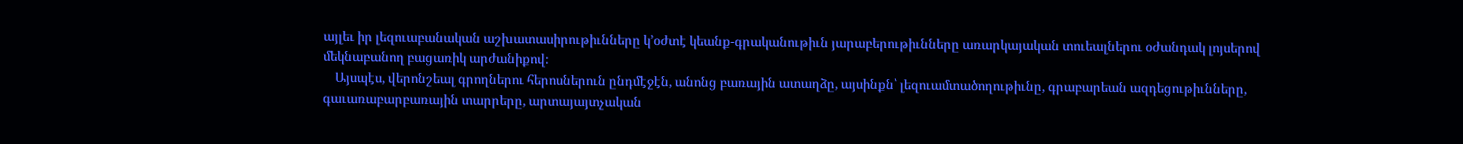այլեւ իր լեզուաբանական աշխատասիրութիւնները կ՚օժտէ կեանք-գրականութիւն յարաբերութիւնները առարկայական տուեալներու օժանդակ լոյսերով մեկնաբանող բացառիկ արժանիքով։
    Այսպէս, վերոնշեալ գրողներու հերոսներուն ընդմէջէն, անոնց բառային ատաղձը, այսինքն՝ լեզուամտածողութիւնը, գրաբարեան ազդեցութիւնները, գաւառաբարբառային տարրերը, արտայայտչական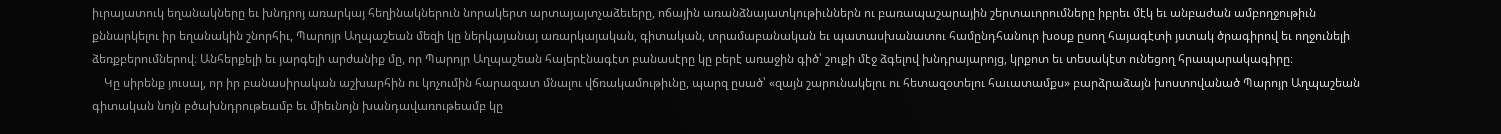իւրայատուկ եղանակները եւ խնդրոյ առարկայ հեղինակներուն նորակերտ արտայայտչաձեւերը, ոճային առանձնայատկութիւններն ու բառապաշարային շերտաւորումները իբրեւ մէկ եւ անբաժան ամբողջութիւն քննարկելու իր եղանակին շնորհիւ, Պարոյր Աղպաշեան մեզի կը ներկայանայ առարկայական, գիտական, տրամաբանական եւ պատասխանատու համընդհանուր խօսք ըսող հայագէտի յստակ ծրագիրով եւ ողջունելի ձեռքբերումներով։ Անհերքելի եւ յարգելի արժանիք մը, որ Պարոյր Աղպաշեան հայերէնագէտ բանասէրը կը բերէ առաջին գիծ՝ շուքի մէջ ձգելով խնդրայարոյց, կրքոտ եւ տեսակէտ ունեցող հրապարակագիրը։
    Կը սիրենք յուսալ, որ իր բանասիրական աշխարհին ու կոչումին հարազատ մնալու վճռակամութիւնը, պարզ ըսած՝ «զայն շարունակելու ու հետազօտելու հաւատամքս» բարձրաձայն խոստովանած Պարոյր Աղպաշեան գիտական նոյն բծախնդրութեամբ եւ միեւնոյն խանդավառութեամբ կը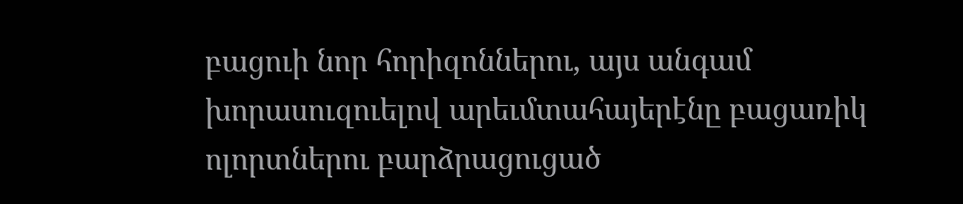բացուի նոր հորիզոններու, այս անգամ խորասուզուելով արեւմտահայերէնը բացառիկ ոլորտներու բարձրացուցած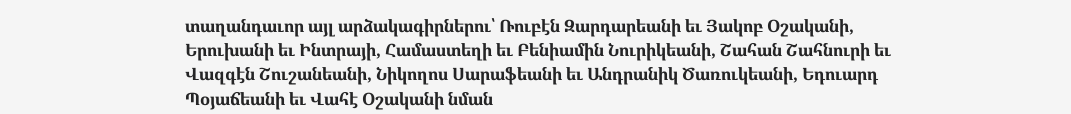տաղանդաւոր այլ արձակագիրներու՝ Ռուբէն Զարդարեանի եւ Յակոբ Օշականի, Երուխանի եւ Ինտրայի, Համաստեղի եւ Բենիամին Նուրիկեանի, Շահան Շահնուրի եւ Վազգէն Շուշանեանի, Նիկողոս Սարաֆեանի եւ Անդրանիկ Ծառուկեանի, Եդուարդ Պօյաճեանի եւ Վահէ Օշականի նման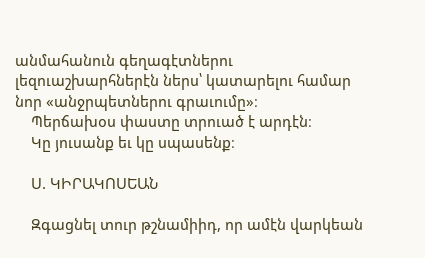անմահանուն գեղագէտներու լեզուաշխարհներէն ներս՝ կատարելու համար նոր «անջրպետներու գրաւումը»։
    Պերճախօս փաստը տրուած է արդէն։
    Կը յուսանք եւ կը սպասենք։

    Ս. ԿԻՐԱԿՈՍԵԱՆ

    Զգացնել տուր թշնամիիդ, որ ամէն վարկեան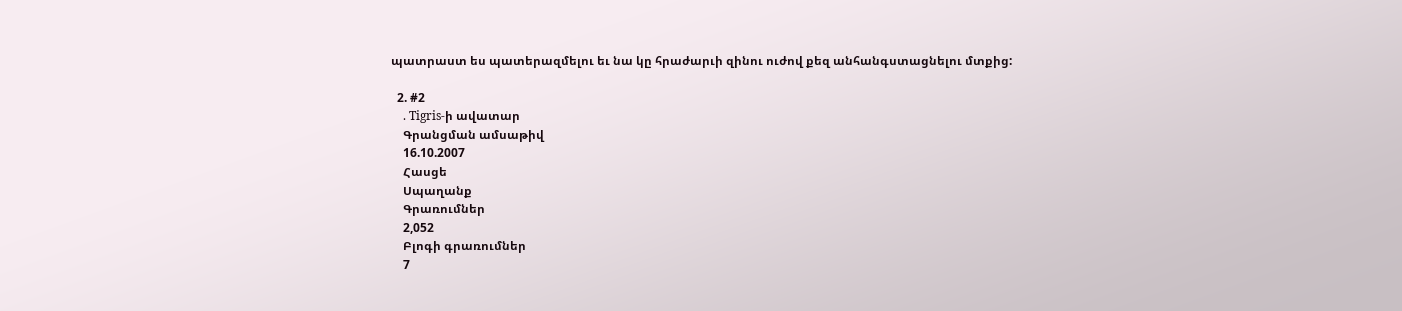պատրաստ ես պատերազմելու եւ նա կը հրաժարւի զինու ուժով քեզ անհանգստացնելու մտքից:

  2. #2
    . Tigris-ի ավատար
    Գրանցման ամսաթիվ
    16.10.2007
    Հասցե
    Սպաղանք
    Գրառումներ
    2,052
    Բլոգի գրառումներ
    7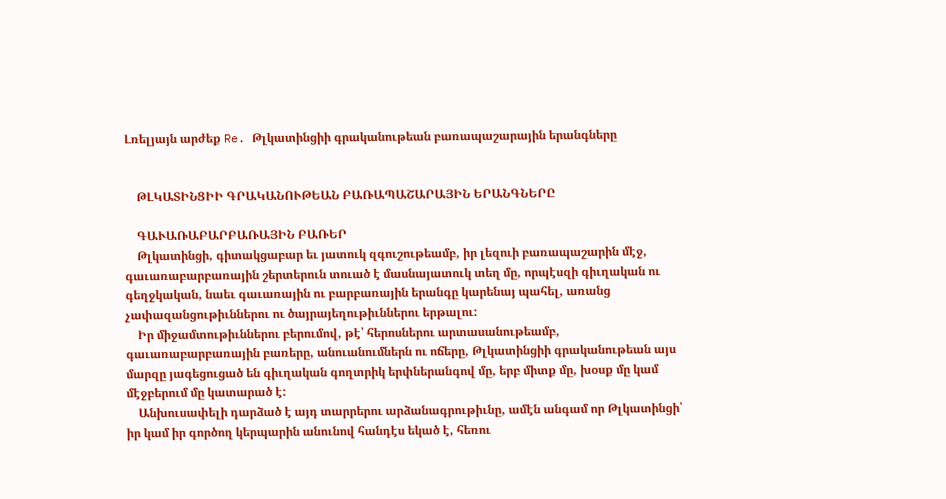Լռելյայն արժեք Re. Թլկատինցիի գրականութեան բառապաշարային երանգները


    ԹԼԿԱՏԻՆՑԻԻ ԳՐԱԿԱՆՈՒԹԵԱՆ ԲԱՌԱՊԱՇԱՐԱՅԻՆ ԵՐԱՆԳՆԵՐԸ

    ԳԱՒԱՌԱԲԱՐԲԱՌԱՅԻՆ ԲԱՌԵՐ
    Թլկատինցի, գիտակցաբար եւ յատուկ զգուշութեամբ, իր լեզուի բառապաշարին մէջ, գաւառաբարբառային շերտերուն տուած է մասնայատուկ տեղ մը, որպէսզի գիւղական ու գեղջկական, նաեւ գաւառային ու բարբառային երանգը կարենայ պահել, առանց չափազանցութիւններու ու ծայրայեղութիւններու երթալու:
    Իր միջամտութիւններու բերումով, թէ՝ հերոսներու արտասանութեամբ, գաւառաբարբառային բառերը, անուանումներն ու ոճերը, Թլկատինցիի գրականութեան այս մարզը յագեցուցած են գիւղական գողտրիկ երփներանգով մը, երբ միտք մը, խօսք մը կամ մէջբերում մը կատարած է:
    Անխուսափելի դարձած է այդ տարրերու արձանագրութիւնը, ամէն անգամ որ Թլկատինցի՝ իր կամ իր գործող կերպարին անունով հանդէս եկած է, հեռու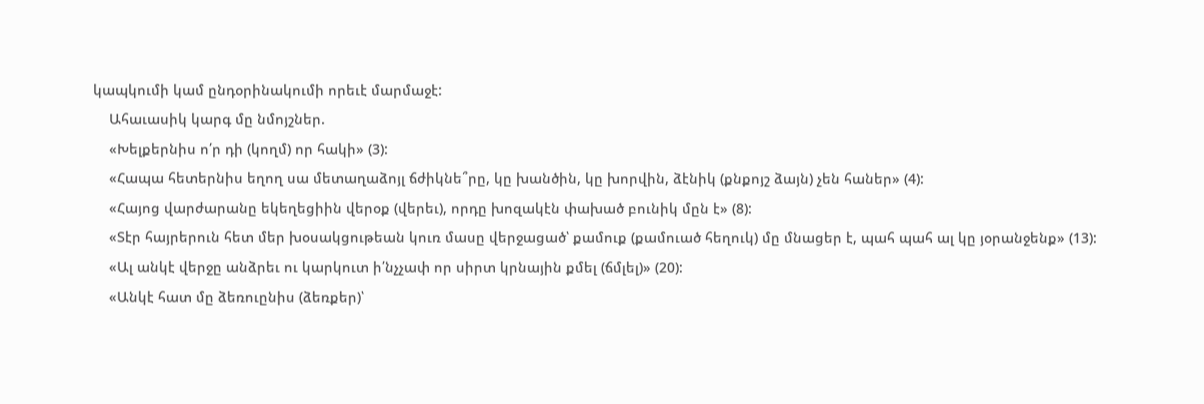կապկումի կամ ընդօրինակումի որեւէ մարմաջէ:
    Ահաւասիկ կարգ մը նմոյշներ.
    «Խելքերնիս ո՛ր դի (կողմ) որ հակի» (3):
    «Հապա հետերնիս եղող սա մետաղաձոյլ ճժիկնե՞րը, կը խանծին, կը խորվին, ձէնիկ (քնքոյշ ձայն) չեն հաներ» (4):
    «Հայոց վարժարանը եկեղեցիին վերօք (վերեւ), որդը խոզակէն փախած բունիկ մըն է» (8):
    «Տէր հայրերուն հետ մեր խօսակցութեան կուռ մասը վերջացած՝ քամուք (քամուած հեղուկ) մը մնացեր է, պահ պահ ալ կը յօրանջենք» (13):
    «Ալ անկէ վերջը անձրեւ ու կարկուտ ի՛նչչափ որ սիրտ կրնային քմել (ճմլել)» (20):
    «Անկէ հատ մը ձեռուընիս (ձեռքեր)՝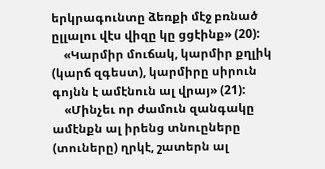երկրագունտը ձեռքի մէջ բռնած ըլլալու վէս վիզը կը ցցէինք» (20):
    «Կարմիր մուճակ, կարմիր քղլիկ (կարճ զգեստ), կարմիրը սիրուն գոյնն է ամէնուն ալ վրայ» (21):
    «Մինչեւ որ ժամուն զանգակը ամէնքն ալ իրենց տնուըները (տուները) ղրկէ, շատերն ալ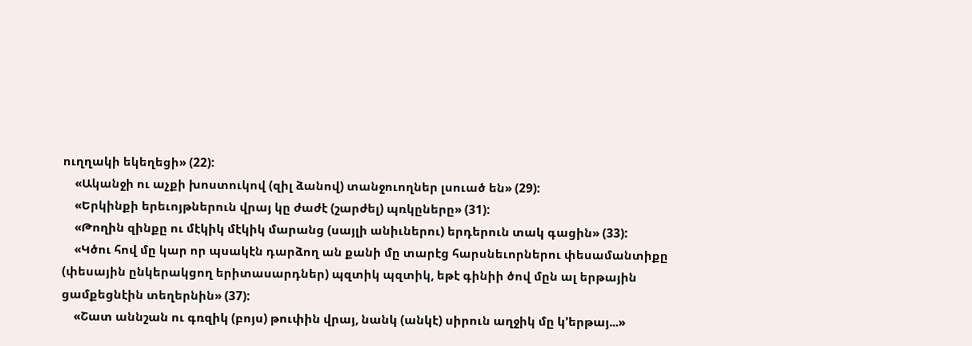ուղղակի եկեղեցի» (22):
    «Ականջի ու աչքի խոստուկով (զիլ ձանով) տանջուողներ լսուած են» (29):
    «Երկինքի երեւոյթներուն վրայ կը ժաժէ (շարժել) պռկըները» (31):
    «Թողին զինքը ու մէկիկ մէկիկ մարանց (սայլի անիւներու) երդերուն տակ գացին» (33):
    «Կծու հով մը կար որ պսակէն դարձող ան քանի մը տարէց հարսնեւորներու փեսամանտիքը (փեսային ընկերակցող երիտասարդներ) պզտիկ պզտիկ, եթէ գինիի ծով մըն ալ երթային ցամքեցնէին տեղերնին» (37):
    «Շատ աննշան ու գռզիկ (բոյս) թուփին վրայ, նանկ (անկէ) սիրուն աղջիկ մը կ՚երթայ...»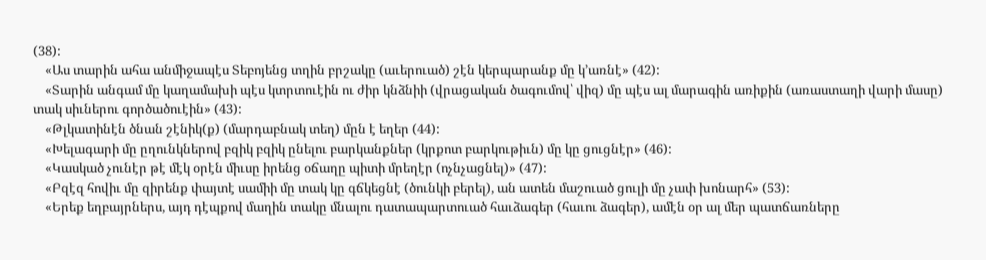(38):
    «Աս տարին ահա անմիջապէս Տեբոյենց տղին բրշակը (աւերուած) շէն կերպարանք մը կ՚առնէ» (42):
    «Տարին անգամ մը կաղամախի պէս կտրտուէին ու ժիր կնձնիի (վրացական ծագումով՝ վիզ) մը պէս ալ մարագին առիքին (առաստաղի վարի մասը) տակ սիւներու գործածուէին» (43):
    «Թլկատինէն ծնան շէնիկ(ք) (մարդաբնակ տեղ) մըն է եղեր (44):
    «Խելագարի մը ըղունկներով բզիկ բզիկ ընելու բարկանքներ (կրքոտ բարկութիւն) մը կը ցուցնէր» (46):
    «Կասկած չունէր թէ մէկ օրէն միւսը իրենց օճաղը պիտի մրեղէր (ոչնչացնել)» (47):
    «Բզէզ հովիւ մը զիրենք փայտէ սամիի մը տակ կը գճկեցնէ (ծունկի բերել), ան ատեն մաշուած ցուլի մը չափ խոնարհ» (53):
    «Երեք եղբայրներս, այդ դէպքով մաղին տակը մնալու դատապարտուած հաւձագեր (հաւու ձագեր), ամէն օր ալ մեր պատճառները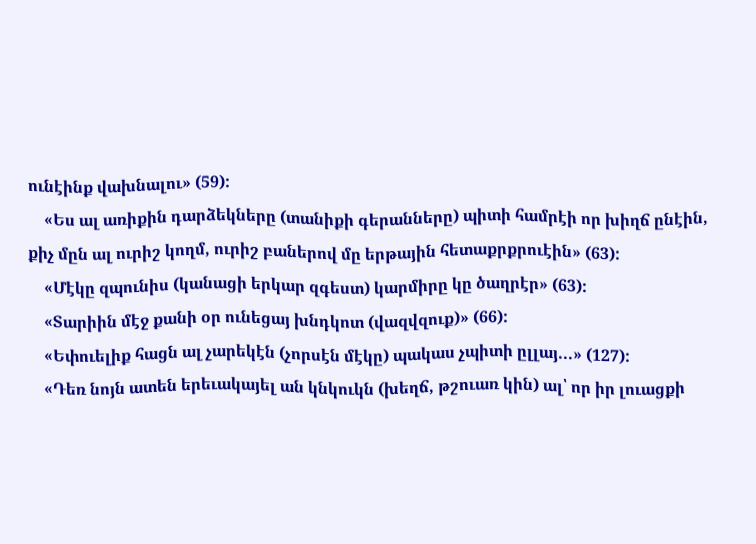ունէինք վախնալու» (59):
    «Ես ալ առիքին դարձեկները (տանիքի գերանները) պիտի համրէի որ խիղճ ընէին, քիչ մըն ալ ուրիշ կողմ, ուրիշ բաներով մը երթային հետաքրքրուէին» (63):
    «Մէկը զպունիս (կանացի երկար զգեստ) կարմիրը կը ծաղրէր» (63):
    «Տարիին մէջ քանի օր ունեցայ խնդկոտ (վազվզուք)» (66):
    «Եփուելիք հացն ալ չարեկէն (չորսէն մէկը) պակաս չպիտի ըլլայ...» (127):
    «Դեռ նոյն ատեն երեւակայել ան կնկուկն (խեղճ, թշուառ կին) ալ՝ որ իր լուացքի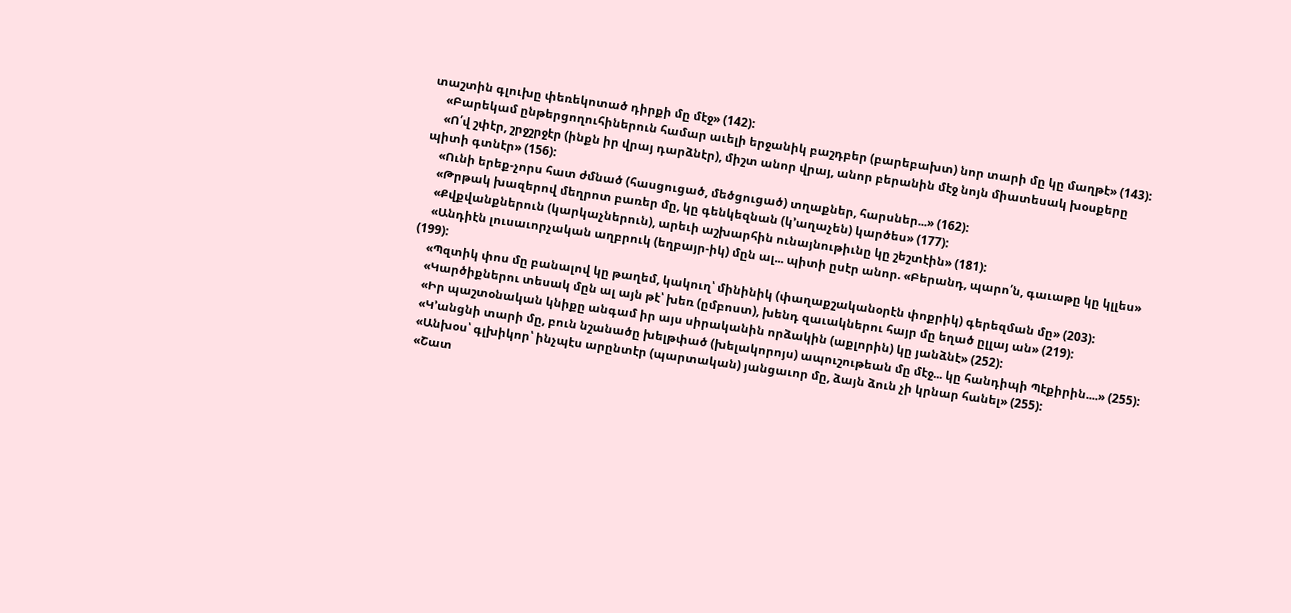տաշտին գլուխը փեռեկոտած դիրքի մը մէջ» (142):
    «Բարեկամ ընթերցողուհիներուն համար աւելի երջանիկ բաշդբեր (բարեբախտ) նոր տարի մը կը մաղթէ» (143):
    «Ո՛վ շփէր, շրջշրջէր (ինքն իր վրայ դարձնէր), միշտ անոր վրայ, անոր բերանին մէջ նոյն միատեսակ խօսքերը պիտի գտնէր» (156):
    «Ունի երեք-չորս հատ ժմնած (հասցուցած, մեծցուցած) տղաքներ, հարսներ...» (162):
    «Թրթակ խազերով մեղրոտ բառեր մը, կը գենկեզնան (կ՚աղաչեն) կարծես» (177):
    «Քվքվանքներուն (կարկաչներուն), արեւի աշխարհին ունայնութիւնը կը շեշտէին» (181):
    «Անդիէն լուսաւորչական աղբրուկ (եղբայր-իկ) մըն ալ... պիտի ըսէր անոր. «Բերանդ, պարո՛ն, գաւաթը կը կլլես» (199):
    «Պզտիկ փոս մը բանալով կը թաղեմ, կակուղ՝ մինինիկ (փաղաքշականօրէն փոքրիկ) գերեզման մը» (203):
    «Կարծիքներու տեսակ մըն ալ այն թէ՝ խեռ (ըմբոստ), խենդ զաւակներու հայր մը եղած ըլլայ ան» (219):
    «Իր պաշտօնական կնիքը անգամ իր այս սիրականին որձակին (աքլորին) կը յանձնէ» (252):
    «Կ՚անցնի տարի մը, բուն նշանածը խելթփած (խելակորոյս) ապուշութեան մը մէջ... կը հանդիպի Պէքիրին....» (255):
    «Անխօս՝ գլխիկոր՝ ինչպէս արընտէր (պարտական) յանցաւոր մը, ձայն ձուն չի կրնար հանել» (255):
    «Շատ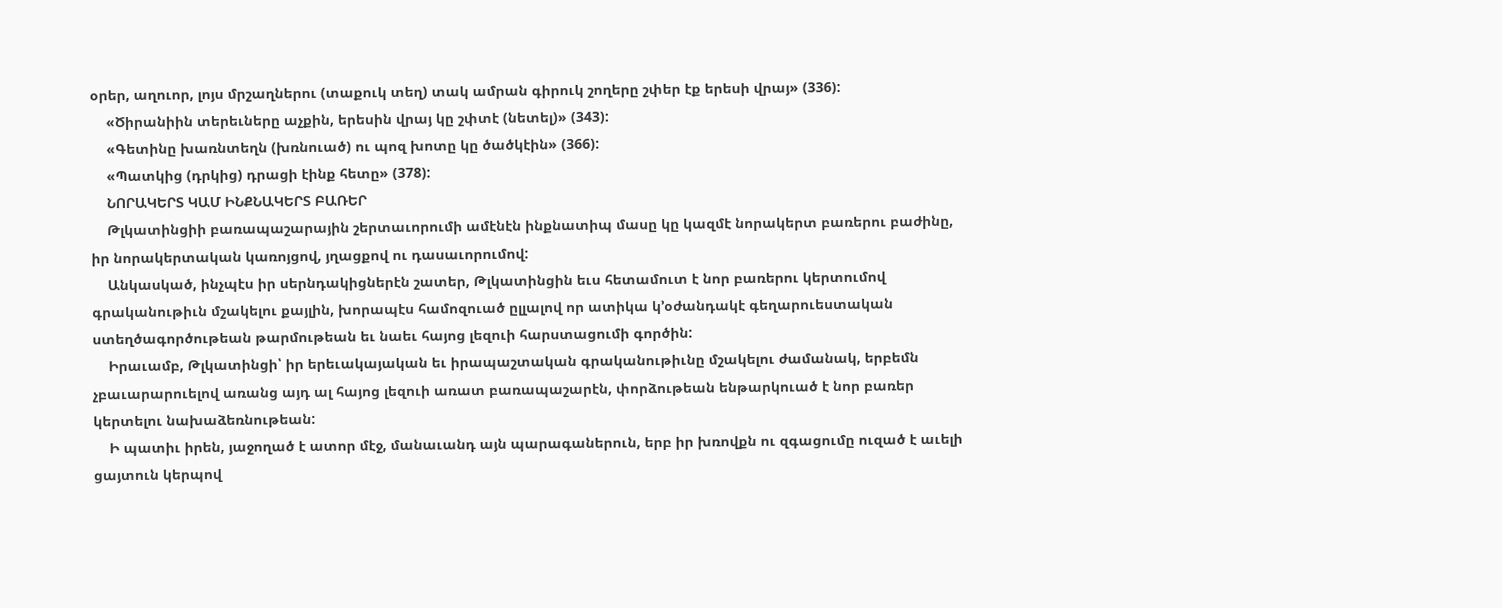օրեր, աղուոր, լոյս մրշաղներու (տաքուկ տեղ) տակ ամրան գիրուկ շողերը շփեր էք երեսի վրայ» (336):
    «Ծիրանիին տերեւները աչքին, երեսին վրայ կը շփտէ (նետել)» (343):
    «Գետինը խառնտեղն (խռնուած) ու պոզ խոտը կը ծածկէին» (366):
    «Պատկից (դրկից) դրացի էինք հետը» (378):
    ՆՈՐԱԿԵՐՏ ԿԱՄ ԻՆՔՆԱԿԵՐՏ ԲԱՌԵՐ
    Թլկատինցիի բառապաշարային շերտաւորումի ամէնէն ինքնատիպ մասը կը կազմէ նորակերտ բառերու բաժինը, իր նորակերտական կառոյցով, յղացքով ու դասաւորումով:
    Անկասկած, ինչպէս իր սերնդակիցներէն շատեր, Թլկատինցին եւս հետամուտ է նոր բառերու կերտումով գրականութիւն մշակելու քայլին, խորապէս համոզուած ըլլալով որ ատիկա կ՚օժանդակէ գեղարուեստական ստեղծագործութեան թարմութեան եւ նաեւ հայոց լեզուի հարստացումի գործին:
    Իրաւամբ, Թլկատինցի՝ իր երեւակայական եւ իրապաշտական գրականութիւնը մշակելու ժամանակ, երբեմն չբաւարարուելով առանց այդ ալ հայոց լեզուի առատ բառապաշարէն, փորձութեան ենթարկուած է նոր բառեր կերտելու նախաձեռնութեան:
    Ի պատիւ իրեն, յաջողած է ատոր մէջ, մանաւանդ այն պարագաներուն, երբ իր խռովքն ու զգացումը ուզած է աւելի ցայտուն կերպով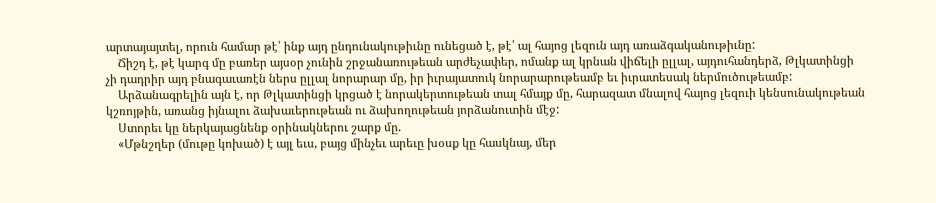արտայայտել, որուն համար թէ՛ ինք այդ ընդունակութիւնը ունեցած է, թէ՛ ալ հայոց լեզուն այդ առաձգականութիւնը:
    Ճիշդ է, թէ կարգ մը բառեր այսօր չունին շրջանառութեան արժեչափեր, ոմանք ալ կրնան վիճելի ըլլալ, այդուհանդերձ, Թլկատինցի չի դադրիր այդ բնագաւառէն ներս ըլլալ նորարար մը, իր իւրայատուկ նորարարութեամբ եւ իւրատեսակ ներմուծութեամբ:
    Արձանագրելին այն է, որ Թլկատինցի կրցած է նորակերտութեան տալ հմայք մը, հարազատ մնալով հայոց լեզուի կենսունակութեան կշռոյթին, առանց իյնալու ձախաւերութեան ու ձախողութեան յորձանուտին մէջ:
    Ստորեւ կը ներկայացնենք օրինակներու շարք մը.
    «Մթնշղեր (մութը կոխած) է այլ եւս, բայց մինչեւ արեւը խօսք կը հասկնայ, մեր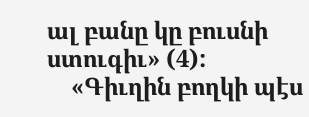ալ բանը կը բուսնի ստուգիւ» (4):
    «Գիւղին բողկի պէս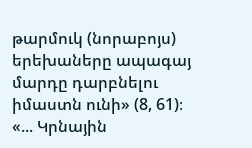թարմուկ (նորաբոյս) երեխաները ապագայ մարդը դարբնելու իմաստն ունի» (8, 61)։ «... Կրնային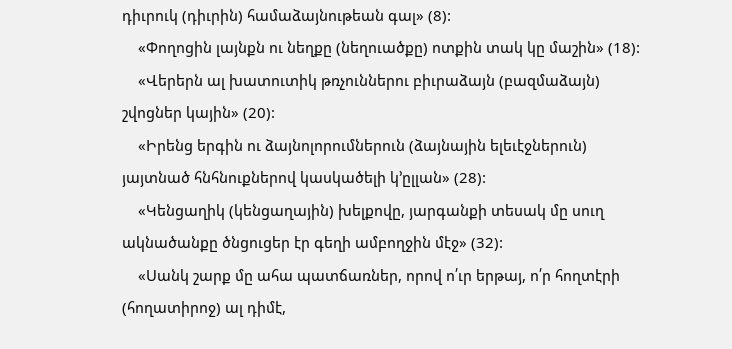դիւրուկ (դիւրին) համաձայնութեան գալ» (8):
    «Փողոցին լայնքն ու նեղքը (նեղուածքը) ոտքին տակ կը մաշին» (18):
    «Վերերն ալ խատուտիկ թռչուններու բիւրաձայն (բազմաձայն) շվոցներ կային» (20):
    «Իրենց երգին ու ձայնոլորումներուն (ձայնային ելեւէջներուն) յայտնած հնհնուքներով կասկածելի կ՚ըլլան» (28):
    «Կենցաղիկ (կենցաղային) խելքովը, յարգանքի տեսակ մը սուղ ակնածանքը ծնցուցեր էր գեղի ամբողջին մէջ» (32):
    «Սանկ շարք մը ահա պատճառներ, որով ո՛ւր երթայ, ո՛ր հողտէրի (հողատիրոջ) ալ դիմէ,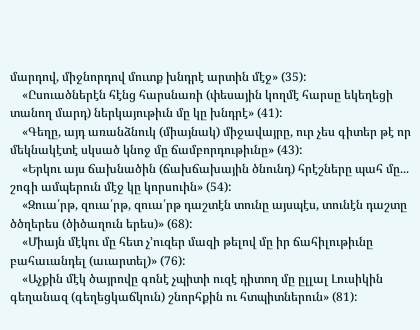մարդով, միջնորդով մուտք խնդրէ արտին մէջ» (35):
    «Ըսուածներէն հէնց հարսնառի (փեսային կողմէ հարսը եկեղեցի տանող մարդ) ներկայութիւն մը կը խնդրէ» (41):
    «Գեղը, այդ առանձնուկ (միայնակ) միջավայրը, ուր չես գիտեր թէ որ մեկնակէտէ սկսած կնոջ մը ճամբորդութիւնը» (43):
    «Երկու այս ճախնածին (ճախճախային ծնունդ) հրէշները պահ մը... շոգի ամպերուն մէջ կը կորսուին» (54):
    «Զուա՛րթ, զուա՛րթ, զուա՛րթ դաշտէն տունը այսպէս, տունէն դաշտը ծծղերես (ծիծաղուն երես)» (68):
    «Միայն մէկու մը հետ չ՚ուզեր մազի թելով մը իր ճահիլութիւնը բահաւանդել (աւարտել)» (76):
    «Աչքին մէկ ծայրովը գոնէ չպիտի ուզէ դիտող մը ըլլալ Լուսիկին գեղանազ (գեղեցկաճկուն) շնորհքին ու հտպիտներուն» (81):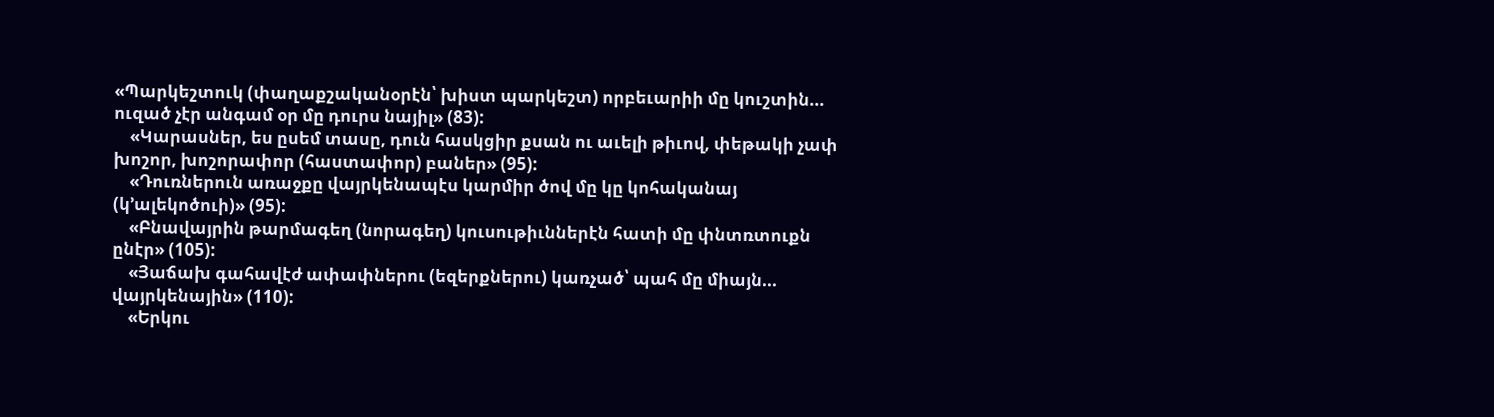«Պարկեշտուկ (փաղաքշականօրէն՝ խիստ պարկեշտ) որբեւարիի մը կուշտին... ուզած չէր անգամ օր մը դուրս նայիլ» (83):
    «Կարասներ, ես ըսեմ տասը, դուն հասկցիր քսան ու աւելի թիւով, փեթակի չափ խոշոր, խոշորափոր (հաստափոր) բաներ» (95):
    «Դուռներուն առաջքը վայրկենապէս կարմիր ծով մը կը կոհականայ (կ՚ալեկոծուի)» (95):
    «Բնավայրին թարմագեղ (նորագեղ) կուսութիւններէն հատի մը փնտռտուքն ընէր» (105):
    «Յաճախ գահավէժ ափափներու (եզերքներու) կառչած՝ պահ մը միայն... վայրկենային» (110):
    «Երկու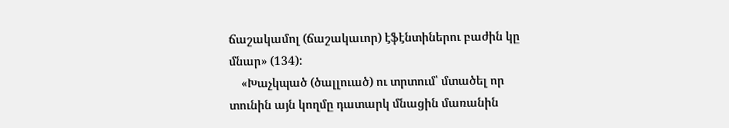ճաշակամոլ (ճաշակաւոր) էֆէնտիներու բաժին կը մնար» (134):
    «Խաչկպած (ծալլուած) ու տրտում՝ մտածել որ տունին այն կողմը դատարկ մնացին մառանին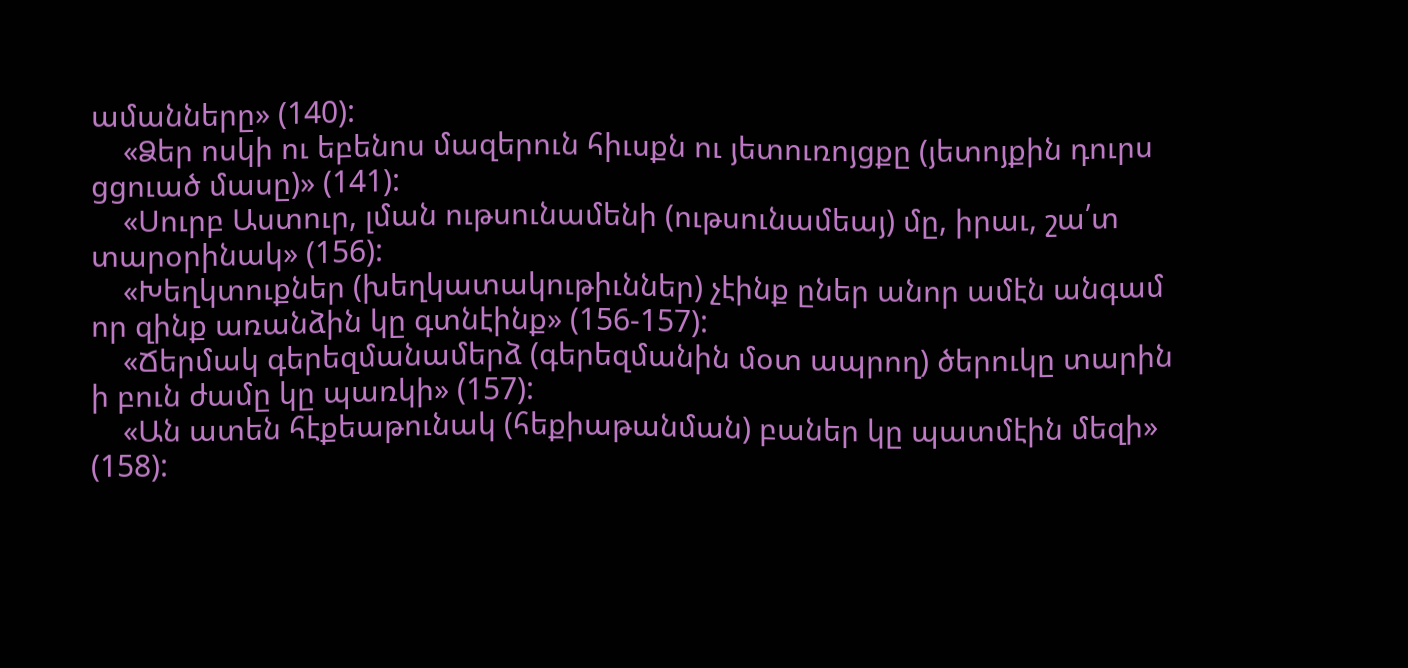ամանները» (140):
    «Ձեր ոսկի ու եբենոս մազերուն հիւսքն ու յետուռոյցքը (յետոյքին դուրս ցցուած մասը)» (141):
    «Սուրբ Աստուր, լման ութսունամենի (ութսունամեայ) մը, իրաւ, շա՛տ տարօրինակ» (156):
    «Խեղկտուքներ (խեղկատակութիւններ) չէինք ըներ անոր ամէն անգամ որ զինք առանձին կը գտնէինք» (156-157):
    «Ճերմակ գերեզմանամերձ (գերեզմանին մօտ ապրող) ծերուկը տարին ի բուն ժամը կը պառկի» (157):
    «Ան ատեն հէքեաթունակ (հեքիաթանման) բաներ կը պատմէին մեզի» (158):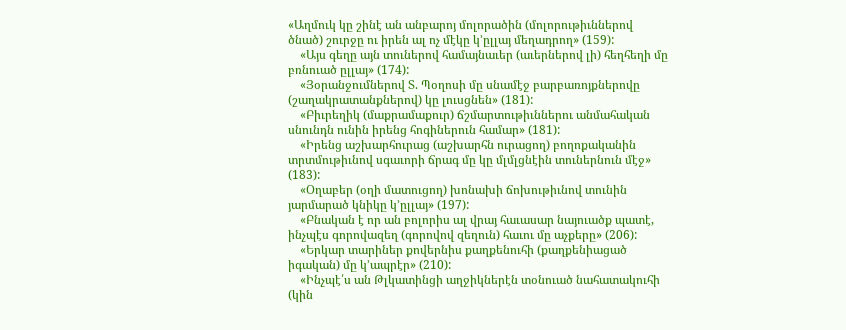«Աղմուկ կը շինէ ան անբարոյ մոլորածին (մոլորութիւններով ծնած) շուրջը ու իրեն ալ ոչ մէկը կ՚ըլլայ մեղադրող» (159):
    «Այս գեղը այն տուներով համայնաւեր (աւերներով լի) հեղհեղի մը բռնուած ըլլայ» (174):
    «Յօրանջումներով Տ. Պօղոսի մը սնամէջ բարբառոյքներովը (շաղակրատանքներով) կը լուսցնեն» (181):
    «Բիւրեղիկ (մաքրամաքուր) ճշմարտութիւններու անմահական սնունդն ունին իրենց հոգիներուն համար» (181):
    «Իրենց աշխարհուրաց (աշխարհն ուրացող) բողոքականին տրտմութիւնով սգաւորի ճրագ մը կը մլմլցնէին տուներնուն մէջ» (183):
    «Օղաբեր (օղի մատուցող) խոնախի ճոխութիւնով տունին յարմարած կնիկը կ՚ըլլայ» (197):
    «Բնական է որ ան բոլորիս ալ վրայ հաւասար նայուածք պատէ, ինչպէս գորովազեղ (գորովով զեղուն) հաւու մը աչքերը» (206):
    «Երկար տարիներ քովերնիս քաղքենուհի (քաղքենիացած իգական) մը կ՚ապրէր» (210):
    «Ինչպէ՛ս ան Թլկատինցի աղջիկներէն տօնուած նահատակուհի (կին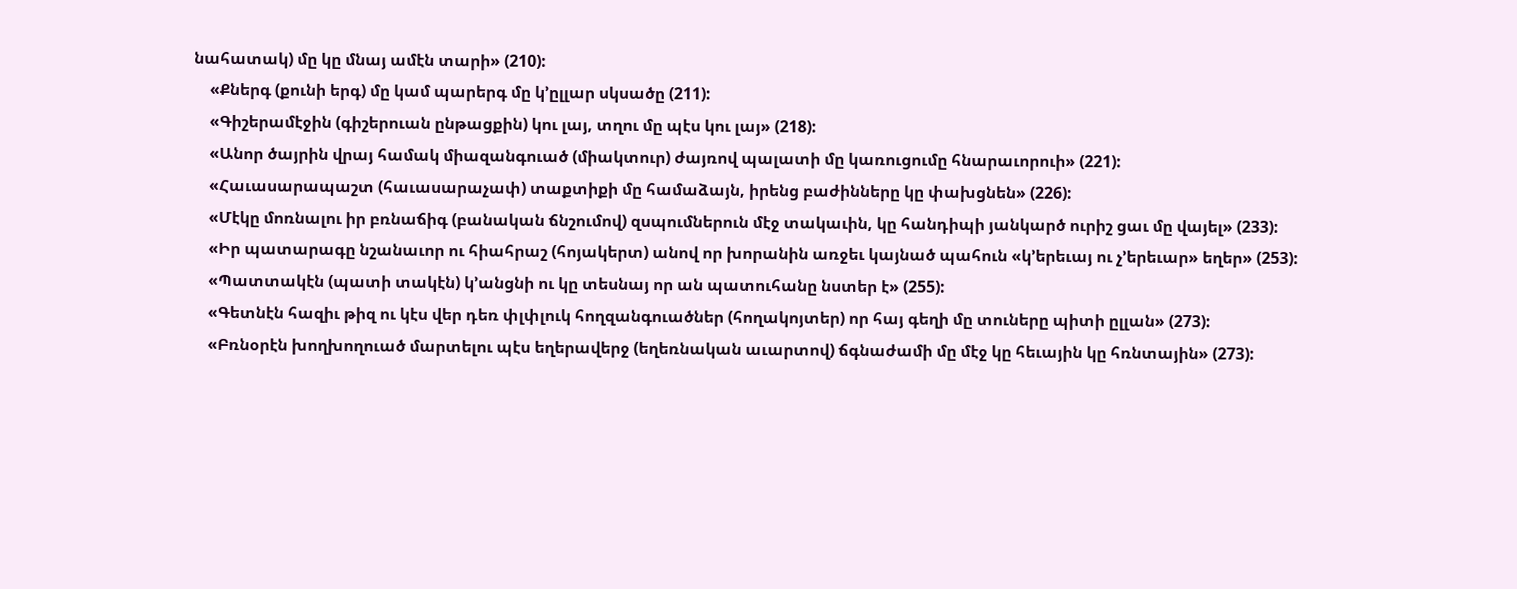նահատակ) մը կը մնայ ամէն տարի» (210):
    «Քներգ (քունի երգ) մը կամ պարերգ մը կ՚ըլլար սկսածը (211):
    «Գիշերամէջին (գիշերուան ընթացքին) կու լայ, տղու մը պէս կու լայ» (218):
    «Անոր ծայրին վրայ համակ միազանգուած (միակտուր) ժայռով պալատի մը կառուցումը հնարաւորուի» (221):
    «Հաւասարապաշտ (հաւասարաչափ) տաքտիքի մը համաձայն, իրենց բաժինները կը փախցնեն» (226):
    «Մէկը մոռնալու իր բռնաճիգ (բանական ճնշումով) զսպումներուն մէջ տակաւին, կը հանդիպի յանկարծ ուրիշ ցաւ մը վայել» (233):
    «Իր պատարագը նշանաւոր ու հիահրաշ (հոյակերտ) անով որ խորանին առջեւ կայնած պահուն «կ՚երեւայ ու չ՚երեւար» եղեր» (253):
    «Պատտակէն (պատի տակէն) կ՚անցնի ու կը տեսնայ որ ան պատուհանը նստեր է» (255):
    «Գետնէն հազիւ թիզ ու կէս վեր դեռ փլփլուկ հողզանգուածներ (հողակոյտեր) որ հայ գեղի մը տուները պիտի ըլլան» (273):
    «Բռնօրէն խողխողուած մարտելու պէս եղերավերջ (եղեռնական աւարտով) ճգնաժամի մը մէջ կը հեւային կը հռնտային» (273):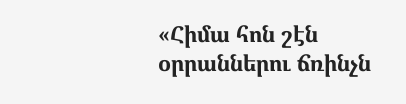«Հիմա հոն շէն օրրաններու ճռինչն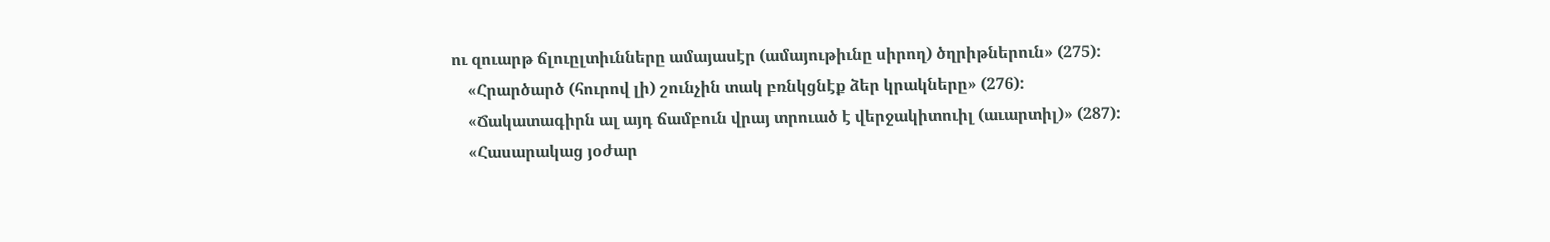ու զուարթ ճլուըլտիւնները ամայասէր (ամայութիւնը սիրող) ծղրիթներուն» (275):
    «Հրարծարծ (հուրով լի) շունչին տակ բռնկցնէք ձեր կրակները» (276):
    «Ճակատագիրն ալ այդ ճամբուն վրայ տրուած է վերջակիտուիլ (աւարտիլ)» (287):
    «Հասարակաց յօժար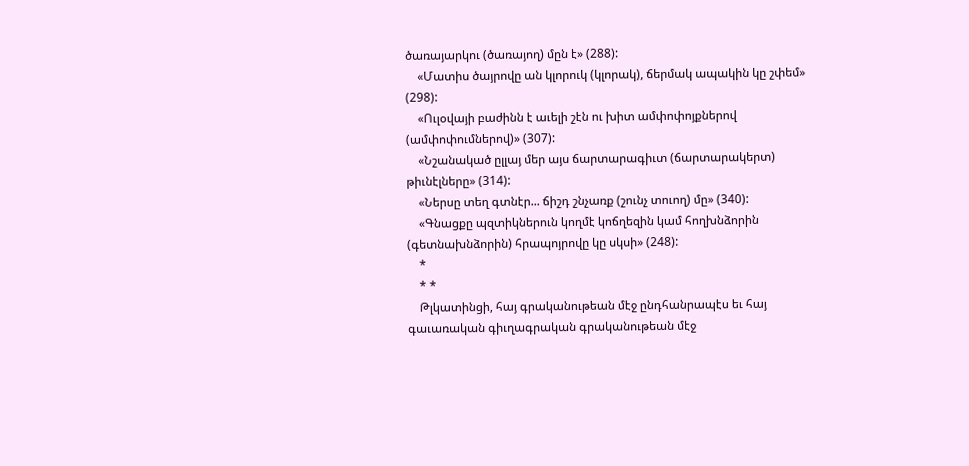ծառայարկու (ծառայող) մըն է» (288):
    «Մատիս ծայրովը ան կլորուկ (կլորակ), ճերմակ ապակին կը շփեմ» (298):
    «Ուլօվայի բաժինն է աւելի շէն ու խիտ ամփոփոյքներով (ամփոփումներով)» (307):
    «Նշանակած ըլլայ մեր այս ճարտարագիւտ (ճարտարակերտ) թիւնէլները» (314):
    «Ներսը տեղ գտնէր... ճիշդ շնչառք (շունչ տուող) մը» (340):
    «Գնացքը պզտիկներուն կողմէ կոճղեզին կամ հողխնձորին (գետնախնձորին) հրապոյրովը կը սկսի» (248):
    *
    * *
    Թլկատինցի, հայ գրականութեան մէջ ընդհանրապէս եւ հայ գաւառական գիւղագրական գրականութեան մէջ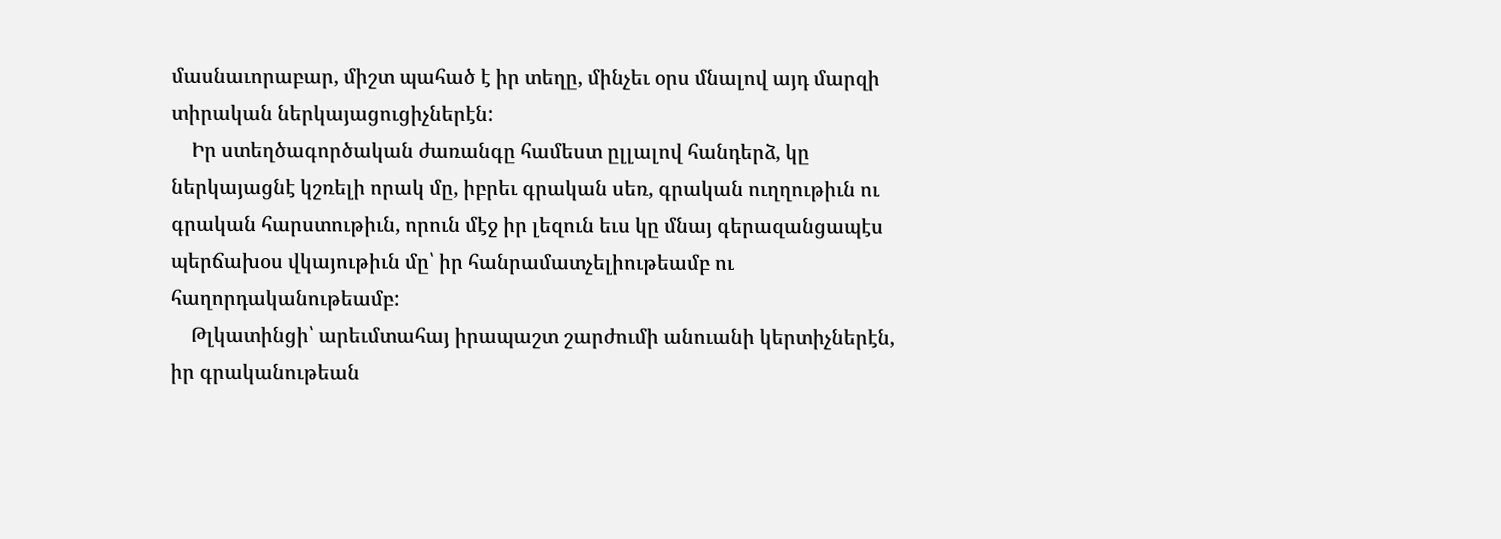մասնաւորաբար, միշտ պահած է իր տեղը, մինչեւ օրս մնալով այդ մարզի տիրական ներկայացուցիչներէն:
    Իր ստեղծագործական ժառանգը համեստ ըլլալով հանդերձ, կը ներկայացնէ կշռելի որակ մը, իբրեւ գրական սեռ, գրական ուղղութիւն ու գրական հարստութիւն, որուն մէջ իր լեզուն եւս կը մնայ գերազանցապէս պերճախօս վկայութիւն մը՝ իր հանրամատչելիութեամբ ու հաղորդականութեամբ:
    Թլկատինցի՝ արեւմտահայ իրապաշտ շարժումի անուանի կերտիչներէն, իր գրականութեան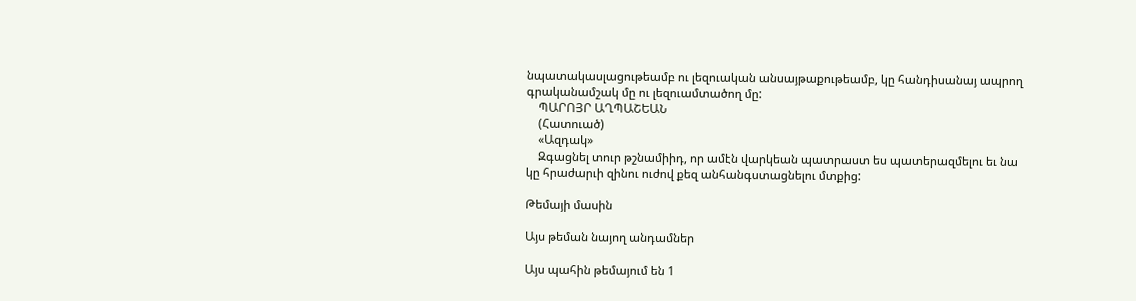նպատակասլացութեամբ ու լեզուական անսայթաքութեամբ, կը հանդիսանայ ապրող գրականամշակ մը ու լեզուամտածող մը:
    ՊԱՐՈՅՐ ԱՂՊԱՇԵԱՆ
    (Հատուած)
    «Ազդակ»
    Զգացնել տուր թշնամիիդ, որ ամէն վարկեան պատրաստ ես պատերազմելու եւ նա կը հրաժարւի զինու ուժով քեզ անհանգստացնելու մտքից:

Թեմայի մասին

Այս թեման նայող անդամներ

Այս պահին թեմայում են 1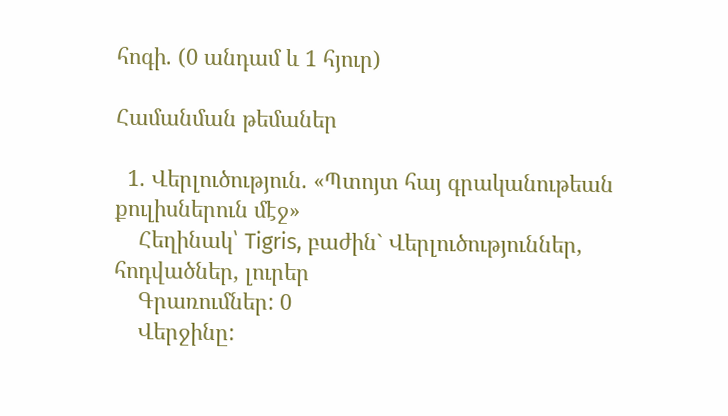հոգի. (0 անդամ և 1 հյուր)

Համանման թեմաներ

  1. Վերլուծություն. «Պտոյտ հայ գրականութեան քուլիսներուն մէջ»
    Հեղինակ՝ Tigris, բաժին` Վերլուծություններ, հոդվածներ, լուրեր
    Գրառումներ: 0
    Վերջինը: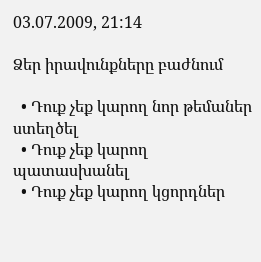03.07.2009, 21:14

Ձեր իրավունքները բաժնում

  • Դուք չեք կարող նոր թեմաներ ստեղծել
  • Դուք չեք կարող պատասխանել
  • Դուք չեք կարող կցորդներ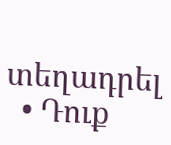տեղադրել
  • Դուք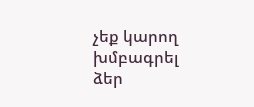չեք կարող խմբագրել ձեր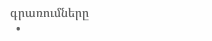գրառումները
  •